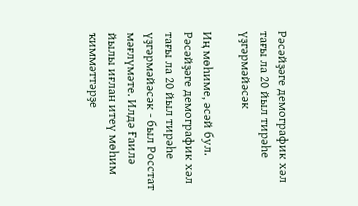Рәсәйҙәге демографик хәл тағы ла 20 йыл тирәһе үҙгәрмәйәсәк

Иң мөһиме, әсәй бул. Рәсәйҙәге демографик хәл тағы ла 20 йыл тирәһе үҙгәрмәйәсәк - был Росстат мәғлүмәте. Илдә Ғаилә йылы иғлан итеү мөһим ҡиммәттәрҙе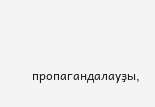пропагандалауҙы,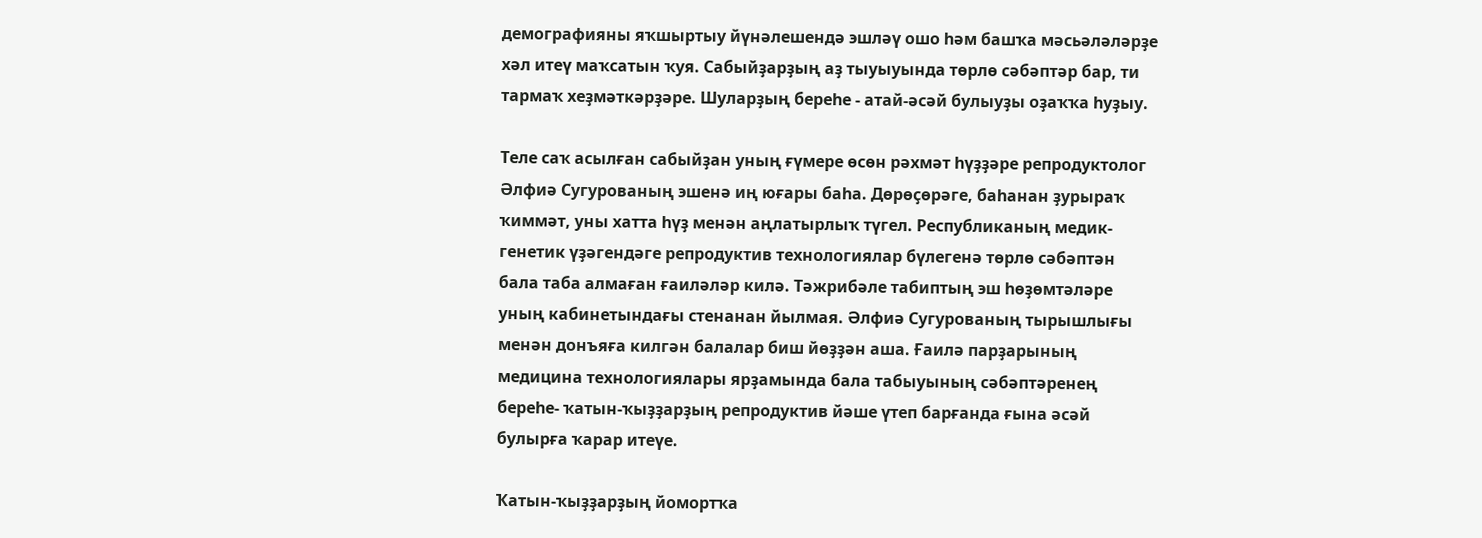демографияны яҡшыртыу йүнәлешендә эшләү ошо һәм башҡа мәсьәләләрҙе хәл итеү маҡсатын ҡуя. Сабыйҙарҙың аҙ тыуыуында төрлө сәбәптәр бар, ти тармаҡ хеҙмәткәрҙәре. Шуларҙың береһе - атай-әсәй булыуҙы оҙаҡҡа һуҙыу.

Теле саҡ асылған сабыйҙан уның ғүмере өсөн рәхмәт һүҙҙәре репродуктолог Әлфиә Сугурованың эшенә иң юғары баһа. Дөрөҫөрәге, баһанан ҙурыраҡ ҡиммәт, уны хатта һүҙ менән аңлатырлыҡ түгел. Республиканың медик-генетик үҙәгендәге репродуктив технологиялар бүлегенә төрлө сәбәптән бала таба алмаған ғаиләләр килә. Тәжрибәле табиптың эш һөҙөмтәләре уның кабинетындағы стенанан йылмая. Әлфиә Сугурованың тырышлығы менән донъяға килгән балалар биш йөҙҙән аша. Ғаилә парҙарының медицина технологиялары ярҙамында бала табыуының сәбәптәренең береһе- ҡатын-ҡыҙҙарҙың репродуктив йәше үтеп барғанда ғына әсәй булырға ҡарар итеүе.

Ҡатын-ҡыҙҙарҙың йомортҡа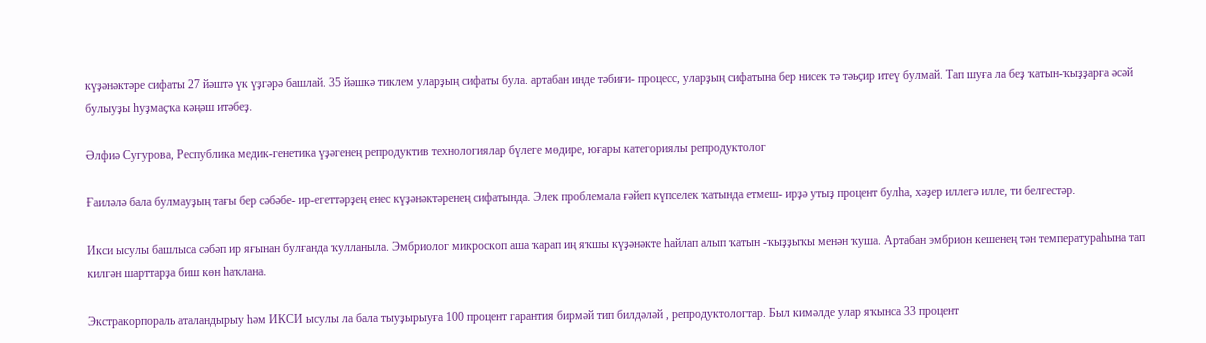күҙәнәктәре сифаты 27 йәштә үк үҙгәрә башлай. 35 йәшкә тиклем уларҙың сифаты була. артабан инде тәбиғи- процесс, уларҙың сифатына бер нисек тә тәьҫир итеү булмай. Тап шуға ла беҙ ҡатын-ҡыҙҙарға әсәй булыуҙы һуҙмаҫҡа кәңәш итәбеҙ.

Әлфиә Сугурова, Республика медик-генетика үҙәгенең репродуктив технологиялар бүлеге мөдире, юғары категориялы репродуктолог

Ғаиләлә бала булмауҙың тағы бер сәбәбе- ир-егеттәрҙең енес күҙәнәктәренең сифатында. Элек проблемала ғәйеп күпселек ҡатында етмеш- ирҙә утыҙ процент булһа, хәҙер иллегә илле, ти белгестәр.

Икси ысулы башлыса сәбәп ир яғынан булғанда ҡулланыла. Эмбриолог микроскоп аша ҡарап иң яҡшы күҙәнәкте һайлап алып ҡатын -ҡыҙҙыҡы менән ҡуша. Артабан эмбрион кешенең тән температураһына тап килгән шарттарҙа биш көн һаҡлана.

Экстракорпораль аталандырыу һәм ИКСИ ысулы ла бала тыуҙырыуға 100 процент гарантия бирмәй тип билдәләй , репродуктологтар. Был кимәлде улар яҡынса 33 процент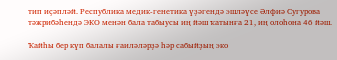тип иҫәпләй. Республика медик-генетика үҙәгендә эшләүсе Әлфиә Сугурова тәжрибәһендә ЭКО менән бала табыусы иң йәш ҡатынға 21, иң олоһона 46 йәш.

Ҡайһы бер күп балалы ғаиләләрҙә һәр сабыйҙың эко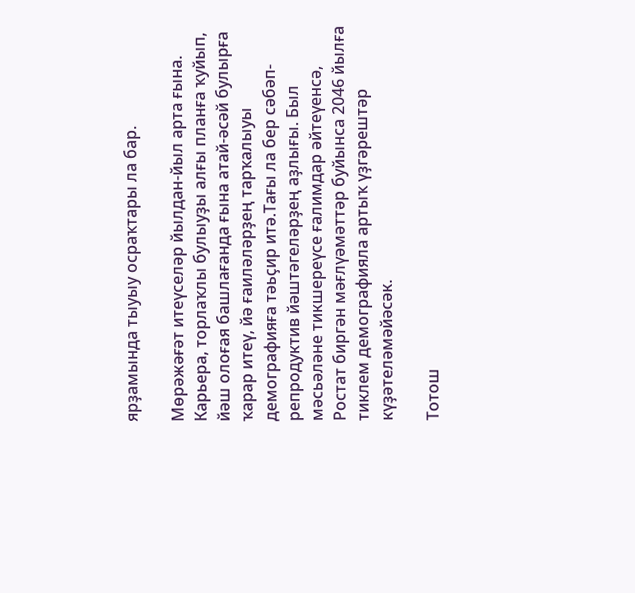ярҙамында тыуыу осраҡтары ла бар.

Мөрәжәғәт итеүселәр йылдан-йыл арта ғына. Карьера, торлаҡлы булыуҙы алғы планға ҡуйып, йәш олоғая башлағанда ғына атай-әсәй булырға ҡарар итеү, йә ғаиләләрҙең тарҡалыуы демографияға тәьҫир итә.Тағы ла бер сәбәп- репродуктив йәштәгеләрҙең аҙлығы. Был мәсьәләне тикшереүсе ғалимдар әйтеүенсә, Ростат биргән мәғлүәмәттәр буйынса 2046 йылға тиклем демографияла артыҡ үҙгәрештәр күҙәтеләмәйәсәк.

Тотош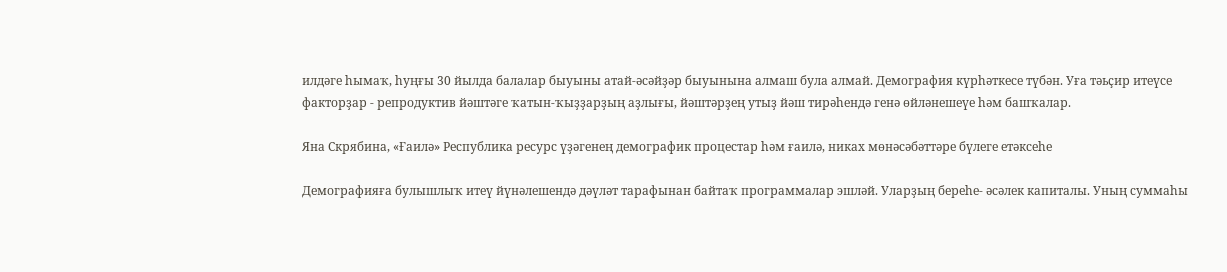илдәге һымаҡ, һуңғы 30 йылда балалар быуыны атай-әсәйҙәр быуынына алмаш була алмай. Демография күрһәткесе түбән. Уға тәьҫир итеүсе факторҙар - репродуктив йәштәге ҡатын-ҡыҙҙарҙың аҙлығы, йәштәрҙең утыҙ йәш тирәһендә генә өйләнешеүе һәм башҡалар.

Яна Скрябина, «Ғаилә» Республика ресурс үҙәгенең демографик процестар һәм ғаилә, никах мөнәсәбәттәре бүлеге етәксеһе

Демографияға булышлыҡ итеү йүнәлешендә дәүләт тарафынан байтаҡ программалар эшләй. Уларҙың береһе- әсәлек капиталы. Уның суммаһы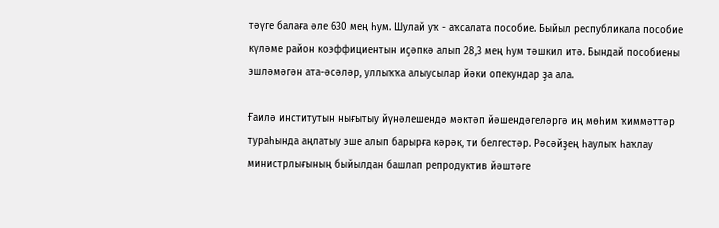тәүге балаға әле 630 мең һум. Шулай уҡ - аҡсалата пособие. Быйыл республикала пособие күләме район коэффициентын иҫәпкә алып 28,3 мең һум тәшкил итә. Бындай пособиены эшләмәгән ата-әсәләр, уллыҡҡа алыусылар йәки опекундар ҙа ала.

Ғаилә институтын нығытыу йүнәлешендә мәктәп йәшендәгеләргә иң мөһим ҡиммәттәр тураһында аңлатыу эше алып барырға кәрәк, ти белгестәр. Рәсәйҙең һаулыҡ һаҡлау министрлығының быйылдан башлап репродуктив йәштәге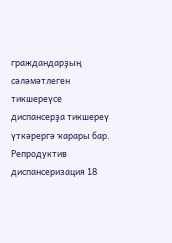граждандарҙың сәләмәтлеген тикшереүсе диспансерҙа тикшереү үткәрергә ҡарары бар. Репродуктив диспансеризация 18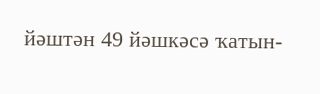йәштән 49 йәшкәсә ҡатын-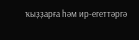ҡыҙҙарға һәм ир-егеттәргә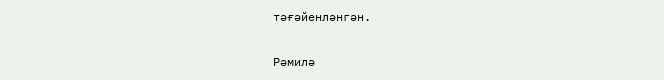тәғәйенләнгән.

Рәмилә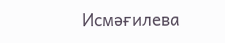Исмәғилева